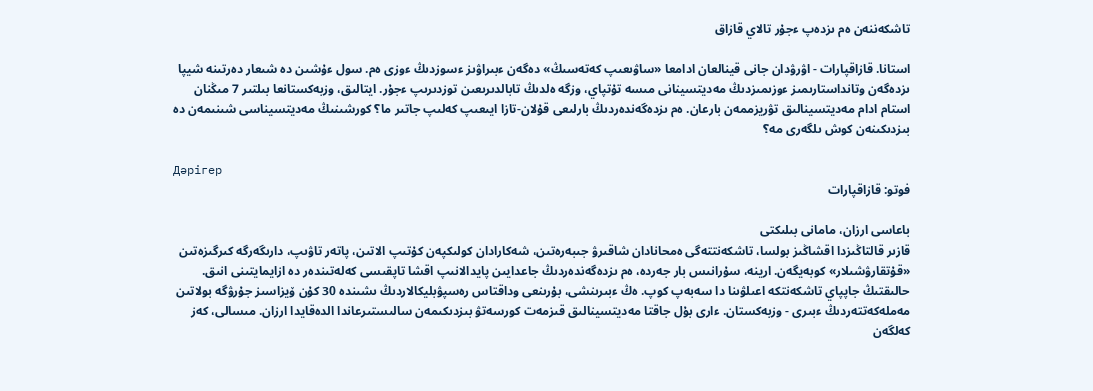تاشكەننەن ەم ىزدەپ ءجۇر تالاي قازاق

استانا. قازاقپارات - اۋرۋدان جانى قينالعان ادامعا «ساۋىعىپ كەتەسىڭ» دەگەن ءبىراۋىز ءسوزدىڭ ءوزى ەم. سول ءۇشىن دە شىعار دەرتىنە شيپا ىزدەگەن وتانداستارىمىز ءوزىمىزدىڭ مەديتسينانى مىسە تۇتپاي، وزگە ەلدىڭ تابالدىرىعىن توزدىرىپ ءجۇر. ايتالىق، وزبەكستانعا بىلتىر 7 مىڭنان استام ادام مەديتسينالىق تۋريزممەن بارعان. ەم ىزدەگەندەردىڭ بارلىعى قۇلان-تازا ايىعىپ كەلىپ جاتىر ما؟ كورشىنىڭ مەديتسيناسى شىنىمەن دە بىزدىكىنەن كوش ىلگەرى مە؟

Дәрігер
فوتو: قازاقپارات

باعاسى ارزان، مامانى بىلىكتى
قازىر قالتاڭىزدا اقشاڭىز بولسا، تاشكەنتتەگى ەمحانادان شاقىرۋ جىبەرەتىن، شەكارادان كولىكپەن كۇتىپ الاتىن، پاتەر تاۋىپ، دارىگەرگە كىرگىزەتىن «قۇتقارۋشىلار» كوبەيگەن. ارينە، سۇرانىس بار جەردە، ەم ىزدەگەندەردىڭ جاعدايىن پايدالانىپ اقشا تاپقىسى كەلەتىندەر دە ازايمايتىنى انىق. حالىقتىڭ جاپپاي تاشكەنتكە اعىلۋىنا دا سەبەپ كوپ. ەڭ ءبىرىنشى، بۇرىنعى وداقتاس رەسپۋبليكالاردىڭ ىشىندە 30 كۇن ۆيزاسىز جۇرۋگە بولاتىن مەملەكەتتەردىڭ ءبىرى - وزبەكستان. ءارى بۇل جاقتا مەديتسينالىق قىزمەت كورسەتۋ بىزدىكىمەن سالىستىرعاندا الدەقايدا ارزان. مىسالى، كەز كەلگەن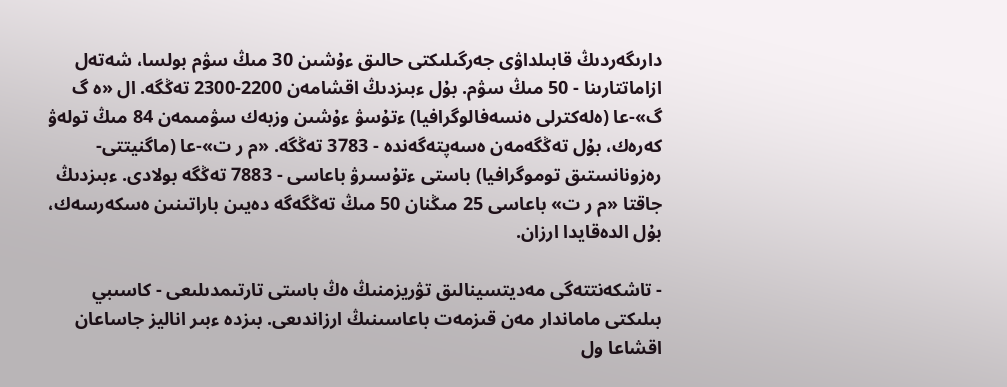دارىگەردىڭ قابىلداۋى جەرگىلىكتى حالىق ءۇشىن 30 مىڭ سۋم بولسا، شەتەل ازاماتتارىنا - 50 مىڭ سۋم. بۇل ءبىزدىڭ اقشامەن 2200-2300 تەڭگە. ال «ە گ گ»-عا (ەلەكترلى ەنسەفالوگرافيا) ءتۇسۋ ءۇشىن وزبەك سۋمىمەن 84 مىڭ تولەۋ كەرەك، بۇل تەڭگەمەن ەسەپتەگەندە - 3783 تەڭگە. «م ر ت»-عا (ماگنيتتى-رەزونانستىق توموگرافيا) باستى ءتۇسىرۋ باعاسى - 7883 تەڭگە بولادى. ءبىزدىڭ جاقتا «م ر ت» باعاسى 25 مىڭنان 50 مىڭ تەڭگەگە دەيىن باراتىنىن ەسكەرسەك، بۇل الدەقايدا ارزان.

- تاشكەنتتەگى مەديتسينالىق تۋريزمنىڭ ەڭ باستى تارتىمدىلىعى - كاسىبي بىلىكتى ماماندار مەن قىزمەت باعاسىنىڭ ارزاندىعى. بىزدە ءبىر اناليز جاساعان اقشاعا ول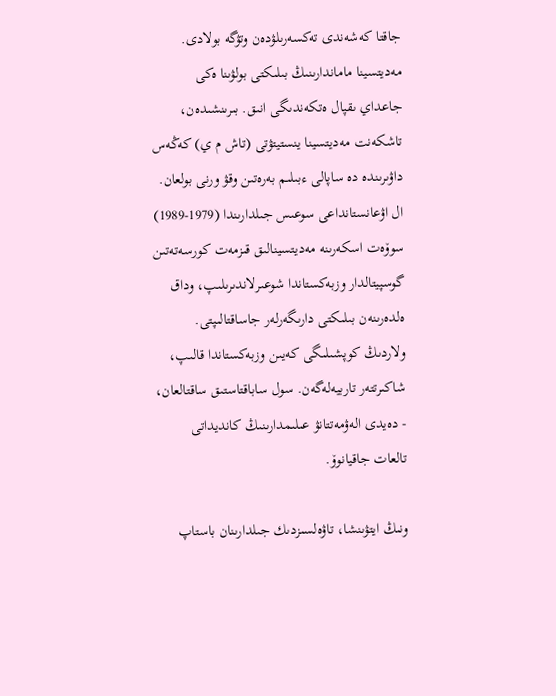جاقتا كەشەندى تەكسەرىلۋدەن وتۋگە بولادى. مەديتسينا ماماندارىنىڭ بىلىكتى بولۋىنا ەكى جاعداي ىقپال ەتكەندىگى انىق. بىرىنشىدەن، تاشكەنت مەديتسينا ينستيتۋتى (تاش م ي) كەڭەس داۋىرىندە دە ساپالى ءبىلىم بەرەتىن وقۋ ورنى بولعان. ال اۋعانستانداعى سوعىس جىلدارىندا (1979-1989) سوۆەت اسكەرىنە مەديتسينالىق قىزمەت كورسەتەتىن گوسپيتالدار وزبەكستاندا شوعىرلاندىرىلىپ، وداق ەلدەرىنەن بىلىكتى دارىگەرلەر جاساقتالىپتى. ولاردىڭ كوپشىلىگى كەيىن وزبەكستاندا قالىپ، شاكىرتتەر تاربيەلەگەن. سول ساباقتاستىق ساقتالعان، - دەيدى الەۋمەتتانۋ عىلىمدارىنىڭ كانديداتى تالعات جاقيانوۆ.

ونىڭ ايتۋىنشا، تاۋەلسىزدىك جىلدارىنان باستاپ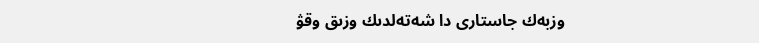وزبەك جاستارى دا شەتەلدىك وزىق وقۋ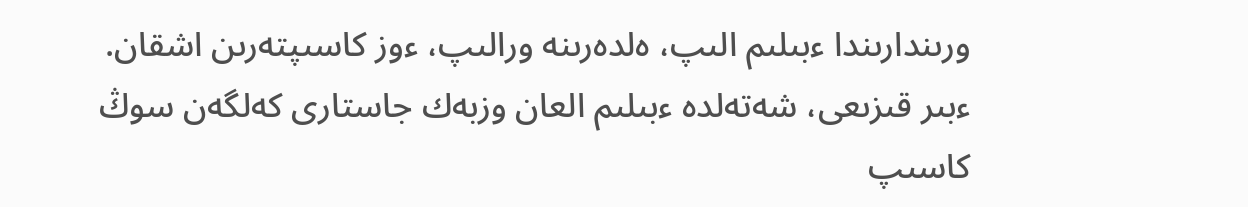ورىندارىندا ءبىلىم الىپ، ەلدەرىنە ورالىپ، ءوز كاسىپتەرىن اشقان. ءبىر قىزىعى، شەتەلدە ءبىلىم العان وزبەك جاستارى كەلگەن سوڭ كاسىپ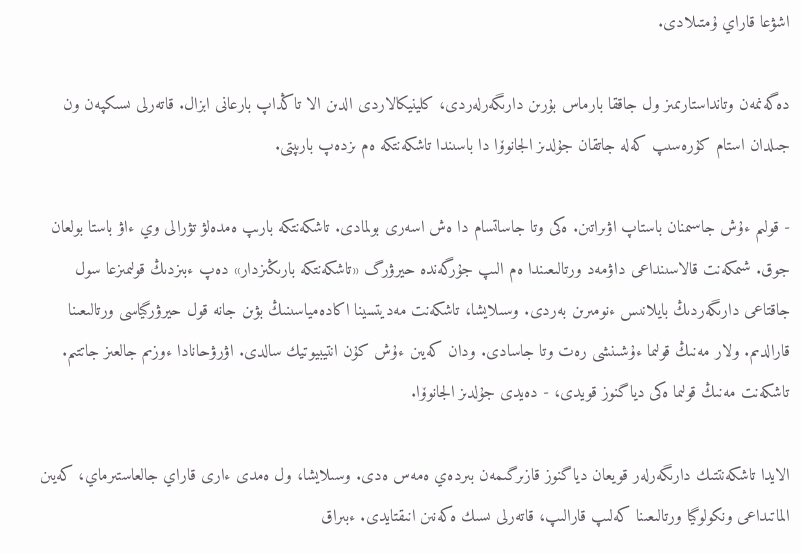اشۋعا قاراي ۇمتىلادى.

دەگەنمەن وتانداستارىمىز ول جاققا بارماس بۇرىن دارىگەرلەردى، كلينيكالاردى الدىن الا تاڭداپ بارعانى ابزال. قاتەرلى ىسىكپەن ون جىلدان استام كۇرەسىپ كەلە جاتقان جۇلدىز الجانوۆا دا باسىندا تاشكەنتكە ەم ىزدەپ بارىپتى.

- قولىم ءۇش جاسىمنان باستاپ اۋىراتىن. ەكى وتا جاساتسام دا ەش اسەرى بولمادى. تاشكەنتكە بارىپ ەمدەلۋ تۋرالى وي ءاۋ باستا بولعان جوق. شىمكەنت قالاسىنداعى داۋمەد ورتالىعىندا ەم الىپ جۇرگەندە حيرۋرگ «تاشكەنتكە بارىڭىزدار» دەپ ءبىزدىڭ قولىمىزعا سول جاقتاعى دارىگەردىڭ بايلانىس ءنومىرىن بەردى. وسىلايشا، تاشكەنت مەديتسينا اكادەمياسىنىڭ بۋىن جانە قول حيرۋرگياسى ورتالىعىنا قارالدىم. ولار مەنىڭ قولىما ءۇشىنشى رەت وتا جاسادى. ودان كەيىن ءۇش كۇن انتيبيوتيك سالدى. اۋرۋحانادا ءوزىم جالعىز جاتتىم. تاشكەنت مەنىڭ قولىما ەكى دياگنوز قويدى، - دەيدى جۇلدىز الجانوۆا.

الايدا تاشكەنتتىك دارىگەرلەر قويعان دياگنوز قازىرگىمەن بىردەي ەمەس ەدى. وسىلايشا، ول ەمدى ءارى قاراي جالعاستىرماي، كەيىن الماتىداعى ونكولوگيا ورتالىعىنا كەلىپ قارالىپ، قاتەرلى ىسىك ەكەنىن انىقتايدى. ءبىراق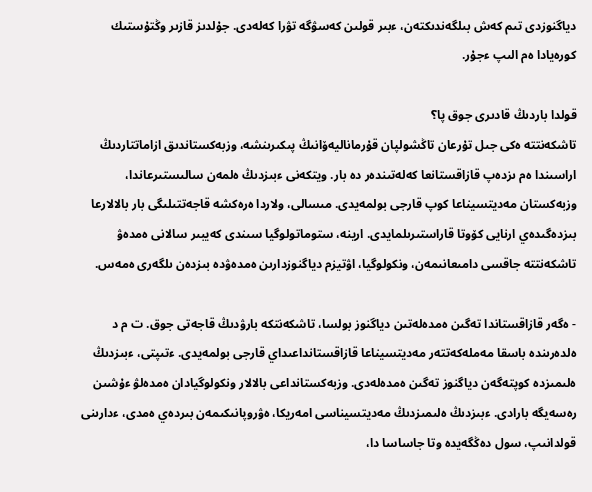دياگنوزدى تىم كەش بىلگەندىكتەن، ءبىر قولىن كەسۋگە تۋرا كەلەدى. جۇلدىز قازىر وڭتۇستىك كورەيادا ەم الىپ ءجۇر.

قولدا باردىڭ قادىرى جوق پا؟
تاشكەنتتە ەكى جىل تۇرعان تاڭشولپان قۇرماناليەۆانىڭ پىكىرىنشە، وزبەكستاندىق ازاماتتاردىڭ اراسىندا ەم ىزدەپ قازاقستانعا كەلەتىندەر دە بار. ويتكەنى ءبىزدىڭ ەلمەن سالىستىرعاندا، وزبەكستان مەديتسيناعا كوپ قارجى بولمەيدى. مىسالى، ولاردا ەرەكشە قاجەتتىلىگى بار بالالارعا بىزدەگىدەي ارنايى كۆوتا قاراستىرىلمايدى. ارينە، ستوماتولوگيا سىندى كەيبىر سالانى ەمدەۋ تاشكەنتتە جاقسى دامىعانىمەن، ونكولوگيا، اۋتيزم دياگنوزدارىن ەمدەۋدە بىزدەن ىلگەرى ەمەس.

- ەگەر قازاقستاندا تەگىن ەمدەلەتىن دياگنوز بولسا، تاشكەنتكە بارۋدىڭ قاجەتى جوق. ت م د ەلدەرىندە باسقا مەملەكەتتەر مەديتسيناعا قازاقستانداعىداي قارجى بولمەيدى. ءتىپتى، ءبىزدىڭ ەلىمىزدە كوپتەگەن دياگنوز تەگىن ەمدەلەدى. وزبەكستانداعى بالالار ونكولوگيادان ەمدەلۋ ءۇشىن رەسەيگە بارادى. ءبىزدىڭ ەلىمىزدىڭ مەديتسيناسى امەريكا، ەۋروپانىكىمەن بىردەي ەمدى، ءدارىنى قولدانىپ، سول دەڭگەيدە وتا جاساسا دا،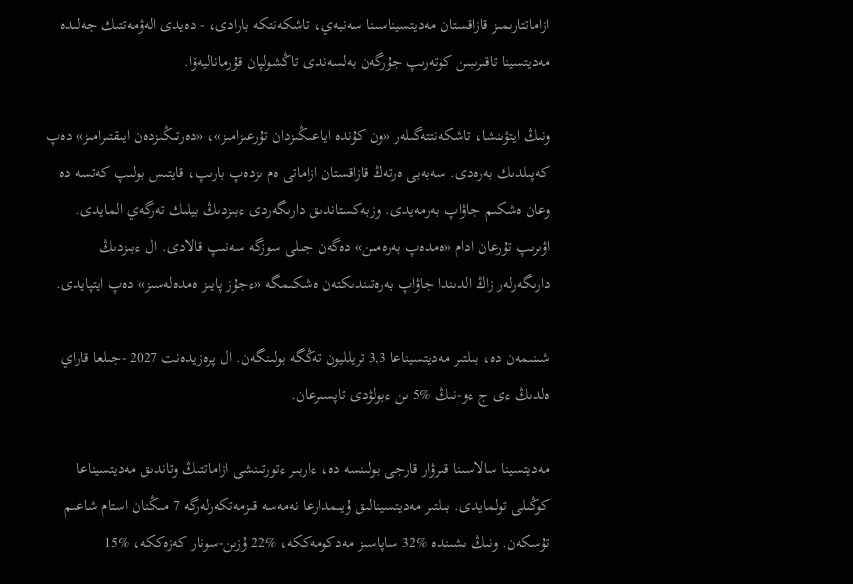ازاماتتارىمىز قازاقستان مەديتسيناسىنا سەنبەي، تاشكەنتكە بارادى، - دەيدى الەۋمەتتىك جەلىدە مەديتسينا تاقىرىبىن كوتەرىپ جۇرگەن بەلسەندى تاڭشولپان قۇرماناليەۆا.

ونىڭ ايتۋىنشا، تاشكەنتتەگىلەر «ون كۇندە اياعىڭىزدان تۇرعىزامىز»، «دەرتىڭىزدەن ايىقتىرامىز» دەپ كەپىلدىك بەرەدى. سەبەبى ەرتەڭ قازاقستان ازاماتى ەم ىزدەپ بارىپ، قايتىس بولىپ كەتسە دە وعان ەشكىم جاۋاپ بەرمەيدى. وزبەكستاندىق دارىگەردى ءبىزدىڭ بيلىك تەرگەي المايدى. اۋىرىپ تۇرعان ادام «ەمدەپ بەرەمىن» دەگەن جىلى سوزگە سەنىپ قالادى. ال ءبىزدىڭ دارىگەرلەر زاڭ الدىندا جاۋاپ بەرەتىندىكتەن ەشكىمگە «ءجۇز پايىز ەمدەلەسىز» دەپ ايتپايدى.

شىنىمەن دە، بىلتىر مەديتسيناعا 3,3 تريلليون تەڭگە بولىنگەن. ال پرەزيدەنت 2027 -جىلعا قاراي ەلدىڭ ءى ج ءو-نىڭ %5 ىن ءبولۋدى تاپسىرعان.

مەديتسينا سالاسىنا قىرۋار قارجى بولىنسە دە، ءاربىر ءتورتىنشى ازاماتتىڭ وتاندىق مەديتسيناعا كوڭىلى تولمايدى. بىلتىر مەديتسينالىق ۇيىمدارعا نەمەسە قىزمەتكەرلەرگە 7 مىڭنان استام شاعىم تۇسكەن. ونىڭ ىشىندە %32 ساپاسىز مەدكومەككە، %22 ۇزىن-سونار كەزەككە، %15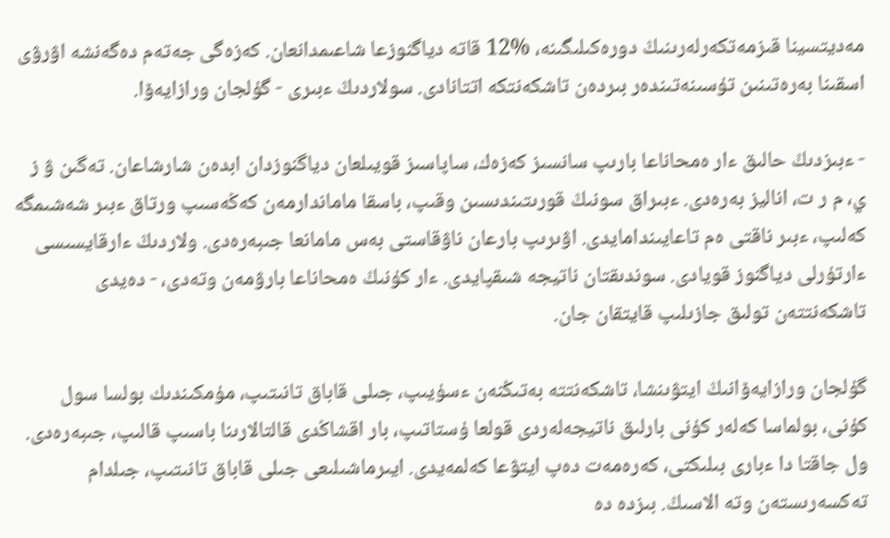مەديتسينا قىزمەتكەرلەرىنىڭ دورەكىلىگىنە، %12 قاتە دياگنوزعا شاعىمدانعان. كەزەگى جەتەم دەگەنشە اۋرۋى اسقىنا بەرەتىنىن تۇسىنەتىندەر بىردەن تاشكەنتكە اتتانادى. سولاردىڭ ءبىرى - گۇلجان ورازايەۆا.

- ءبىزدىڭ حالىق ءار ەمحاناعا بارىپ سانسىز كەزەك، ساپاسىز قويىلعان دياگنوزدان ابدەن شارشاعان. تەگىن ۋ ز ي، م ر ت، اناليز بەرەدى. ءبىراق سونىڭ قورىتىندىسىن وقىپ، باسقا ماماندارمەن كەڭەسىپ ورتاق ءبىر شەشىمگە كەلىپ، ءبىر ناقتى ەم تاعايىندامايدى. اۋىرىپ بارعان ناۋقاستى بەس مامانعا جىبەرەدى. ولاردىڭ ءارقايسىسى ءارتۇرلى دياگنوز قويادى. سوندىقتان ناتيجە شىقپايدى. ءار كۇنىڭ ەمحاناعا بارۋمەن وتەدى، - دەيدى تاشكەنتتەن تولىق جازىلىپ قايتقان جان.

گۇلجان ورازايەۆانىڭ ايتۋىنشا، تاشكەنتتە بەتىڭنەن ءسۇيىپ، جىلى قاباق تانىتىپ، مۇمكىندىك بولسا سول كۇنى، بولماسا كەلەر كۇنى بارلىق ناتيجەلەردى قولعا ۇستاتىپ، بار اقشاڭدى قالتالارىنا باسىپ قالىپ، جىبەرەدى. ول جاقتا دا ءبارى بىلىكتى، كەرەمەت دەپ ايتۋعا كەلمەيدى. ايىرماشىلىعى جىلى قاباق تانىتىپ، جىلدام تەكسەرىستەن وتە الاسىڭ. بىزدە دە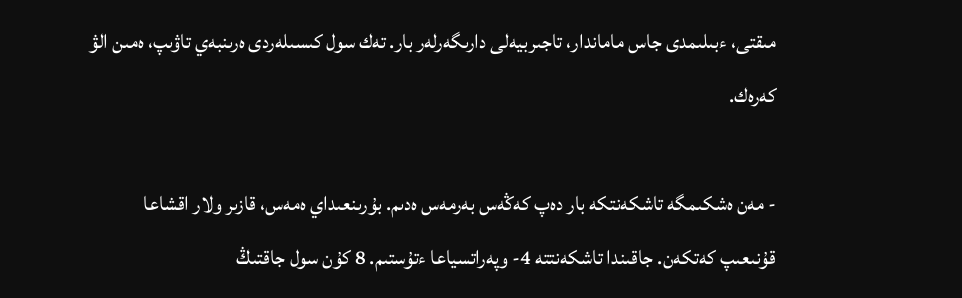مىقتى، ءبىلىمدى جاس ماماندار، تاجىربيەلى دارىگەرلەر بار. تەك سول كىسىلەردى ەرىنبەي تاۋىپ، ەمىن الۋ كەرەك.

- مەن ەشكىمگە تاشكەنتكە بار دەپ كەڭەس بەرمەس ەدىم. بۇرىنعىداي ەمەس، قازىر ولار اقشاعا قۇنىعىپ كەتكەن. جاقىندا تاشكەنتتە 4- وپەراتسياعا ءتۇستىم. 8 كۇن سول جاقتىڭ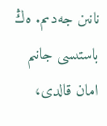نانىن جەدىم. ەڭ باستىسى جانىم امان قالدى،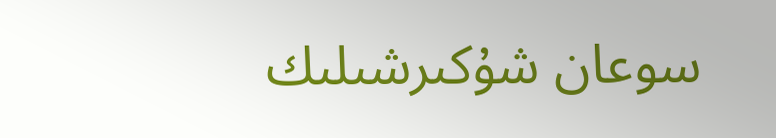سوعان شۇكىرشىلىك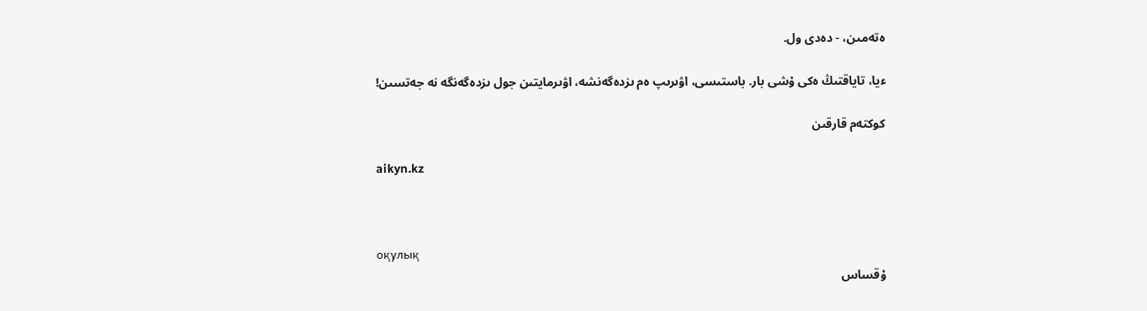ەتەمىن، - دەدى ول.

ءيا، تاياقتىڭ ەكى ۇشى بار. باستىسى، اۋىرىپ ەم ىزدەگەنشە، اۋىرمايتىن جول ىزدەگەنگە نە جەتسىن!

كوكتەم قارقىن

aikyn.kz



оқулық
ۇقساس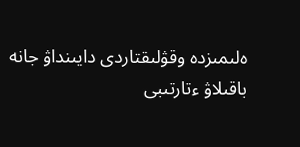ەلىمىزدە وقۋلىقتاردى دايىنداۋ جانە باقىلاۋ ءتارتىبى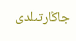جاڭارتىلدى